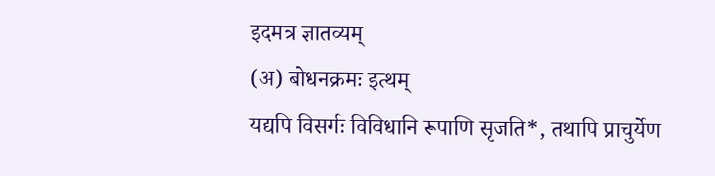इदमत्र ज्ञातव्यम्
(अ) बोधनक्रमः इत्थम्
यद्यपि विसर्गः विविधानि रूपाणि सृजति*, तथापि प्राचुर्येण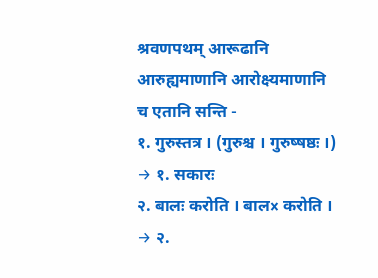श्रवणपथम् आरूढानि आरुह्यमाणानि आरोक्ष्यमाणानि च एतानि सन्ति -
१. गुरुस्तत्र । (गुरुश्च । गुरुष्षष्ठः ।) → १. सकारः
२. बालः करोति । बालᳵ करोति । → २.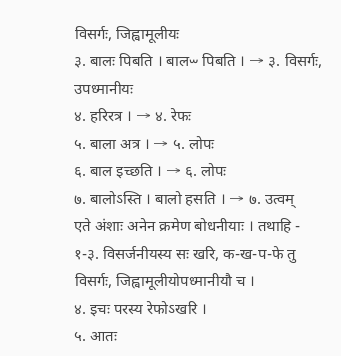विसर्गः, जिह्वामूलीयः
३. बालः पिबति । बालᳶ पिबति । → ३. विसर्गः, उपध्मानीयः
४. हरिरत्र । → ४. रेफः
५. बाला अत्र । → ५. लोपः
६. बाल इच्छति । → ६. लोपः
७. बालोऽस्ति । बालो हसति । → ७. उत्वम्
एते अंशाः अनेन क्रमेण बोधनीयाः । तथाहि -
१-३. विसर्जनीयस्य सः खरि, क-ख-प-फे तु विसर्गः, जिह्वामूलीयोपध्मानीयौ च ।
४. इचः परस्य रेफोऽखरि ।
५. आतः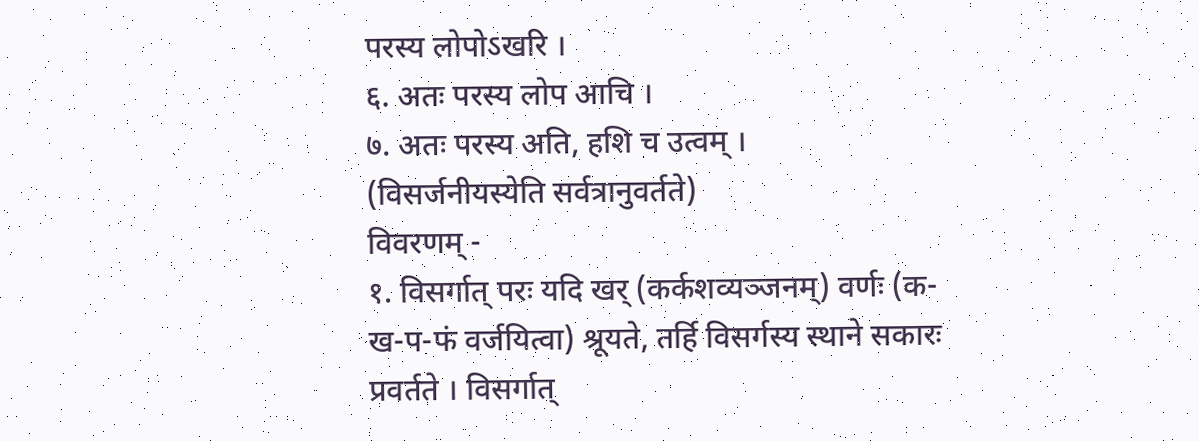परस्य लोपोऽखरि ।
६. अतः परस्य लोप आचि ।
७. अतः परस्य अति, हशि च उत्वम् ।
(विसर्जनीयस्येति सर्वत्रानुवर्तते)
विवरणम् -
१. विसर्गात् परः यदि खर् (कर्कशव्यञ्जनम्) वर्णः (क-ख-प-फं वर्जयित्वा) श्रूयते, तर्हि विसर्गस्य स्थाने सकारः प्रवर्तते । विसर्गात्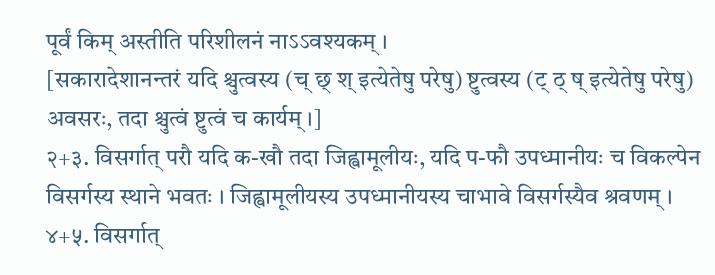पूर्वं किम् अस्तीति परिशीलनं नाऽऽवश्यकम् ।
[सकारादेशानन्तरं यदि श्चुत्वस्य (च् छ् श् इत्येतेषु परेषु) ष्टुत्वस्य (ट् ठ् ष् इत्येतेषु परेषु) अवसरः, तदा श्चुत्वं ष्टुत्वं च कार्यम् ।]
२+३. विसर्गात् परौ यदि क-खौ तदा जिह्वामूलीयः, यदि प-फौ उपध्मानीयः च विकल्पेन विसर्गस्य स्थाने भवतः । जिह्वामूलीयस्य उपध्मानीयस्य चाभावे विसर्गस्यैव श्रवणम् ।
४+५. विसर्गात्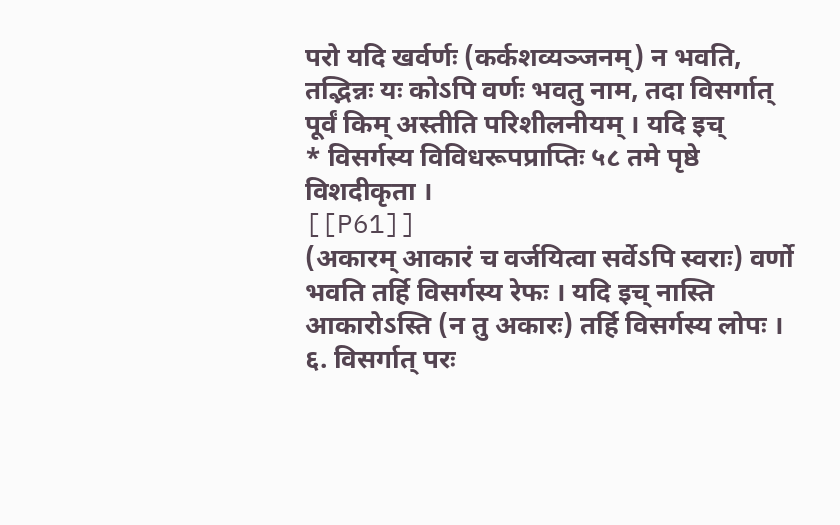परो यदि खर्वर्णः (कर्कशव्यञ्जनम्) न भवति, तद्भिन्नः यः कोऽपि वर्णः भवतु नाम, तदा विसर्गात् पूर्वं किम् अस्तीति परिशीलनीयम् । यदि इच्
* विसर्गस्य विविधरूपप्राप्तिः ५८ तमे पृष्ठे विशदीकृता ।
[[P61]]
(अकारम् आकारं च वर्जयित्वा सर्वेऽपि स्वराः) वर्णो भवति तर्हि विसर्गस्य रेफः । यदि इच् नास्ति आकारोऽस्ति (न तु अकारः) तर्हि विसर्गस्य लोपः ।
६. विसर्गात् परः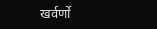खर्वर्णो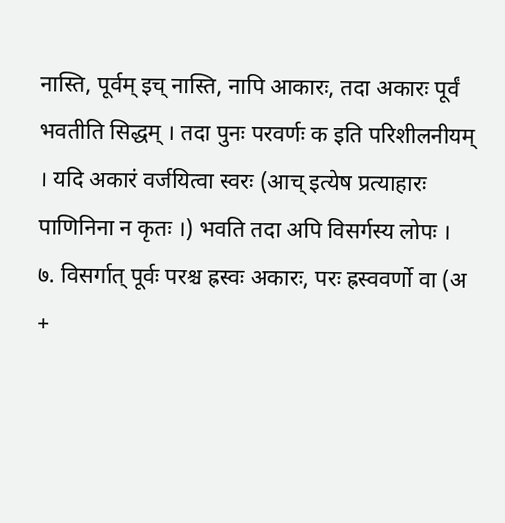नास्ति, पूर्वम् इच् नास्ति, नापि आकारः, तदा अकारः पूर्वं भवतीति सिद्धम् । तदा पुनः परवर्णः क इति परिशीलनीयम् । यदि अकारं वर्जयित्वा स्वरः (आच् इत्येष प्रत्याहारः पाणिनिना न कृतः ।) भवति तदा अपि विसर्गस्य लोपः ।
७. विसर्गात् पूर्वः परश्च ह्रस्वः अकारः, परः ह्रस्ववर्णो वा (अ +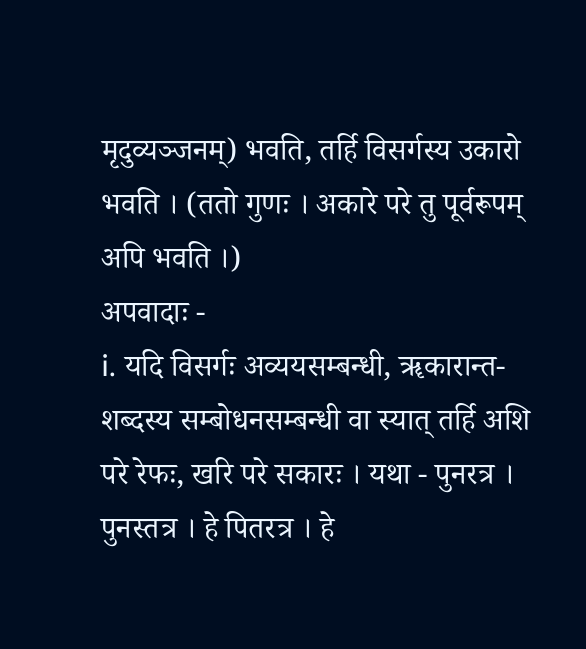मृदुव्यञ्जनम्) भवति, तर्हि विसर्गस्य उकारो भवति । (ततो गुणः । अकारे परे तु पूर्वरूपम् अपि भवति ।)
अपवादाः -
i. यदि विसर्गः अव्ययसम्बन्धी, ॠकारान्त-शब्दस्य सम्बोधनसम्बन्धी वा स्यात् तर्हि अशि परे रेफः, खरि परे सकारः । यथा - पुनरत्र । पुनस्तत्र । हे पितरत्र । हे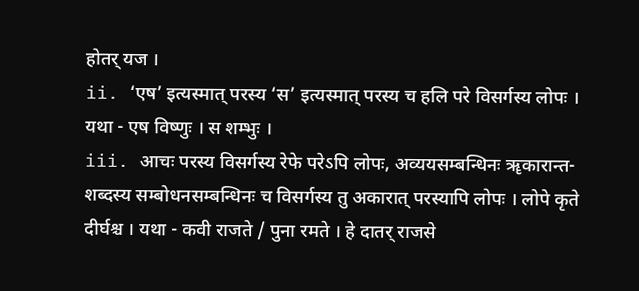होतर् यज ।
ii. ‘एष’ इत्यस्मात् परस्य ‘स’ इत्यस्मात् परस्य च हलि परे विसर्गस्य लोपः । यथा - एष विष्णुः । स शम्भुः ।
iii. आचः परस्य विसर्गस्य रेफे परेऽपि लोपः, अव्ययसम्बन्धिनः ॠकारान्त-शब्दस्य सम्बोधनसम्बन्धिनः च विसर्गस्य तु अकारात् परस्यापि लोपः । लोपे कृते दीर्घश्च । यथा - कवी राजते / पुना रमते । हे दातर् राजसे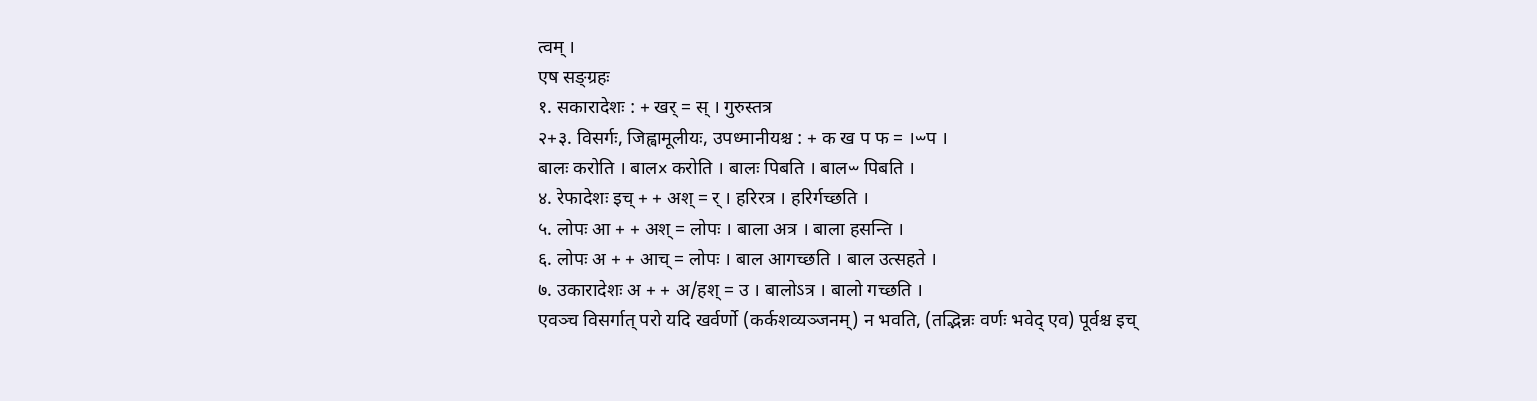त्वम् ।
एष सङ्ग्रहः
१. सकारादेशः : + खर् = स् । गुरुस्तत्र
२+३. विसर्गः, जिह्वामूलीयः, उपध्मानीयश्च : + क ख प फ = ।ᳶप ।
बालः करोति । बालᳵ करोति । बालः पिबति । बालᳶ पिबति ।
४. रेफादेशः इच् + + अश् = र् । हरिरत्र । हरिर्गच्छति ।
५. लोपः आ + + अश् = लोपः । बाला अत्र । बाला हसन्ति ।
६. लोपः अ + + आच् = लोपः । बाल आगच्छति । बाल उत्सहते ।
७. उकारादेशः अ + + अ/हश् = उ । बालोऽत्र । बालो गच्छति ।
एवञ्च विसर्गात् परो यदि खर्वर्णो (कर्कशव्यञ्जनम्) न भवति, (तद्भिन्नः वर्णः भवेद् एव) पूर्वश्च इच्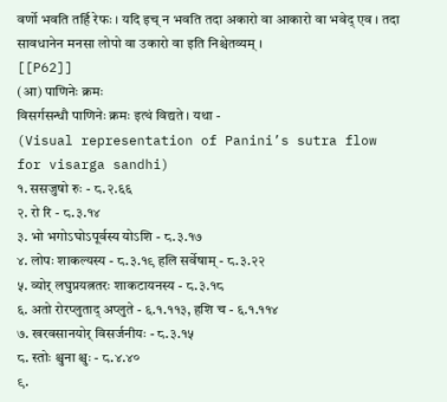वर्णो भवति तर्हि रेफः । यदि इच् न भवति तदा अकारो वा आकारो वा भवेद् एव । तदा सावधानेन मनसा लोपो वा उकारो वा इति निश्चेतव्यम् ।
[[P62]]
(आ) पाणिनेः क्रमः
विसर्गसन्धौ पाणिनेः क्रमः इत्थं विद्यते । यथा -
(Visual representation of Panini’s sutra flow for visarga sandhi)
१. ससजुषो रुः - ८.२.६६
२. रो रि - ८.३.१४
३. भो भगोऽघोऽपूर्वस्य योऽशि - ८.३.१७
४. लोपः शाकल्यस्य - ८.३.१९ हलि सर्वेषाम् - ८.३.२२
५. व्योर् लघुप्रयत्नतरः शाकटायनस्य - ८.३.१८
६. अतो रोरप्लुताद् अप्लुते - ६.१.११३, हशि च - ६.१.११४
७. खरवसानयोर् विसर्जनीयः - ८.३.१५
८. स्तोः श्चुना श्चुः - ८.४.४०
९.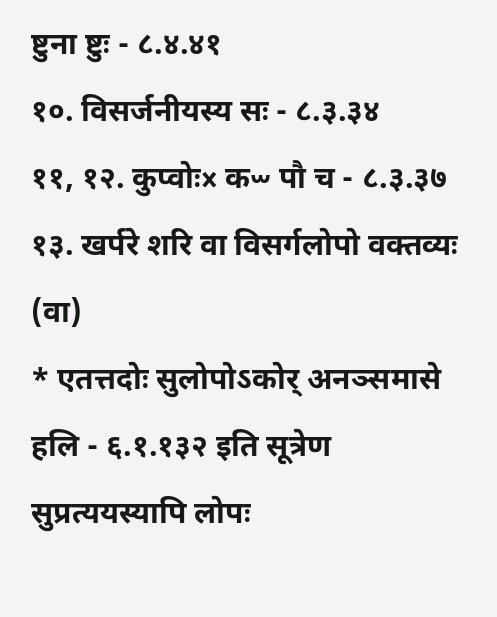ष्टुना ष्टुः - ८.४.४१
१०. विसर्जनीयस्य सः - ८.३.३४
११, १२. कुप्वोःᳵ कᳶ पौ च - ८.३.३७
१३. खर्परे शरि वा विसर्गलोपो वक्तव्यः (वा)
* एतत्तदोः सुलोपोऽकोर् अनञ्समासे हलि - ६.१.१३२ इति सूत्रेण सुप्रत्ययस्यापि लोपः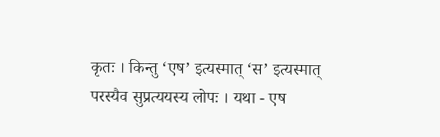कृतः । किन्तु ‘एष’ इत्यस्मात् ‘स’ इत्यस्मात् परस्यैव सुप्रत्ययस्य लोपः । यथा - एष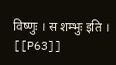विष्णुः । स शम्भुः इति ।
[[P63]]